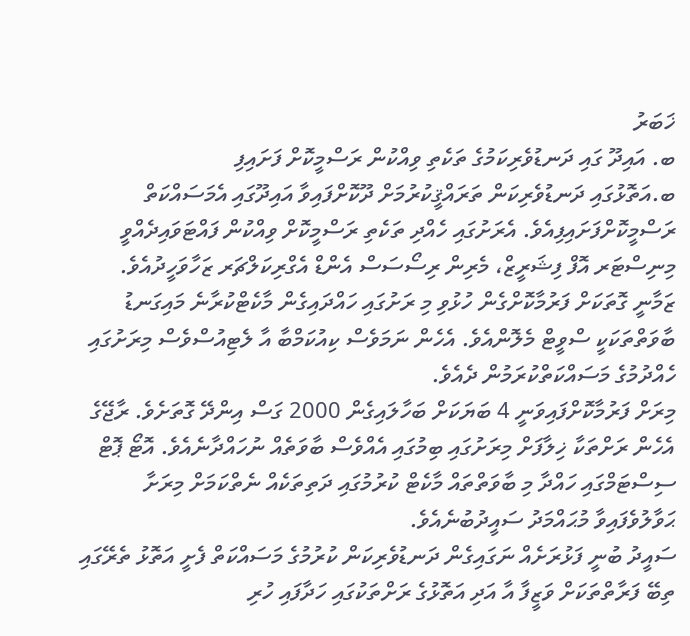ޚަބަރު
ބ. އައިދޫ ގައި ދަނޑުވެރިކަމުގެ ތަކެތި ވިއްކުން ރަސްމީކޮށް ފަށައިފި
ބ.އަތޮޅުގައި ދަނޑުވެރިކަން ތަރައްޤީކުރުމަށް ދޫކޮށްފައިވާ އައިދޫގައި އެމަސައްކަތް ރަސްމީކޮށްފަށައިފިއެވެ. އެރަށުގައި ހެއްދި ތަކެތި ރަސްމީކޮށް ވިއްކުން ފައްޓަވައިދެއްވީ މިނިސްޓަރ އޮފް ފިޝަރީޒް، މެރިން ރިސޯސަސް އެންޑް އެގްރިކަލްޗަރ ޒަހާވަހީދުއެވެ.
ޒަމާނީ ގޮތަކަށް ފަރުމާކޮށްގެން ހުޅުވި މި ރަށުގައި ހައްދައިގެން މާކެޓްކުރާނެ މައިގަނޑު ބާވަތްތަކަކީ ސްވީޓް މެލޮންއެވެ. އެހެން ނަމަވެސް ކިއުކަމްބާ އާ ލެޓިއުސްވެސް މިރަށުގައި ހެއްދުމުގެ މަސައްކަތްކުރަމުން ދެއެވެ.
މިރަށް ފަރުމާކޮށްފައިވަނީ 4 ބަޔަކަށް ބަހާލައިގެން 2000 ގަސް އިންދޭ ގޮތަށެވެ. ރާޖޭގެ އެހެން ރަށްތަކާ ޚިލާފަށް މިރަށުގައި ބިމުގައި އެއްވެސް ބާވަތެއް ނުހައްދާނެއެވެ. އޮޓޯ ޕޮޓް ސިސްޓަމްގައި ހައްދާ މި ބާވަތްތައް މާކެޓް ކުރުމުގައި ދަތިތަކެއް ނެތްކަމަށް މިރަށާ ޙަވާލުވެފައިވާ މުޙައްމަދު ސައީދުބުނެއެވެ.
ސައީދު ބުނީ ފަޅުރަށެއް ނަގައިގެން ދަނޑުވެރިކަން ކުރުމުގެ މަސައްކަތް ފެށީ އަތޮޅު ތެރޭގައި ތިބޭ ފަރާތްތަކަށް ވަޒީފާ އާ އަދި އަތޮޅުގެ ރަށްތަކުގައި ހަދާފައި ހުރި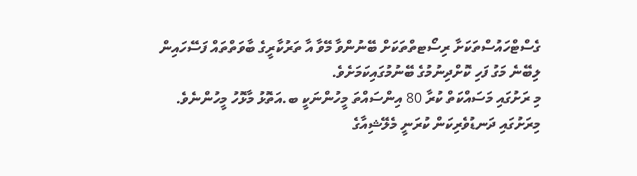ގެސްޓްހައުސްތަކަށާ ރިސޯޓތްތަކަށް ބޭނުންވާ މޭވާ އާ ތަރުކާރީގެ ބާވަތްތައް ފަސޭހައިން ލިބޭނެ މަގު ފަހި ކޮށްދިނުމުގެ ބޭނުމުގައިކަމަށެވެ.
މި ރަށުގައި މަސައްކަތް ކުރާ 80 އިންސައްތަ މީހުންނަކީ ބ.އަތޮޅު މާޅޮހު މީހުންނެވެ. މިރަށުގައި ދަނޑުވެރިކަން ކުރަނީ މެލޭޝިއާގެ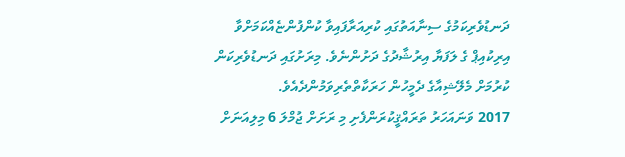ދަނޑުވެރިކަމުގެ ސިނާއަތުގައި ކުރިއަރާފައިވާ ކުންފުންޏެއްކަމަށްވާ އިރިކުއިޕް ގެ ލަފަޔާ އިރުޝާދުގެ ދަށުންނެވެ. މިރަށުގައި ދަނޑުވެރިކަން ކުރުމަށް މެލޭޝިއާގެ ދެމީހުން ހަރަކާތްތެރިވަމުންދެއެވެ.
2017 ވަނައަހަރު ތަރައްޤީކުރަންފެށި މި ރަށަށް ޖުމްލަ 6 މިލިއަނަށް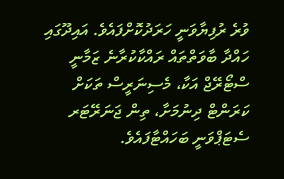ވުރެ ރުފިޔާވަނީ ހަރަދުކޮށްފައެވެ. އައިދޫގައި ހައްދާ ބާވަތްތައް ރައްކާކުރާނެ ޒަމާނީ ސްޓޯރޭޖް އަކާ، މެސިނަރީސް ތަކަށް ކަރަންޓް ދިނުމަށާ، ތިން ޖަނަރޭޓަރ ސެޓަޕްވަނީ ބަހައްޓާފައެވެ.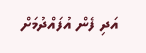އަދި ފެން އުފައްދުމަށް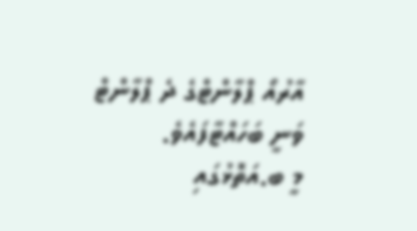އާރުއޯ ޕްލާންޓްގެ ދެ ޕްލާންޓް ވަނީ ބަހައްޓާފައެވެ.
މީ ބ.އަތޮޅުގައި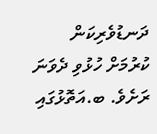ދަނޑުވެރިކަން ކުރުމަށް ހުޅުވި ދެވަނަ ރަށެވެ. ބ.އަތޮޅުގައި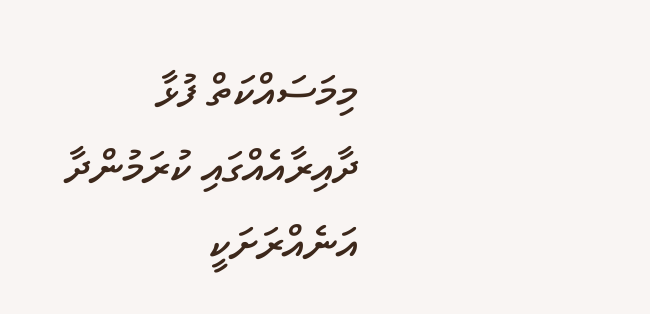މިމަސައްކަތް ފުޅާ ދާއިރާއެއްގައި ކުރަމުންދާ އަނެއްރަށަކީ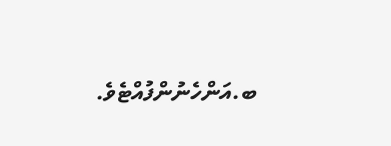ބ.އަންހެނުންފުއްޓެވެ.